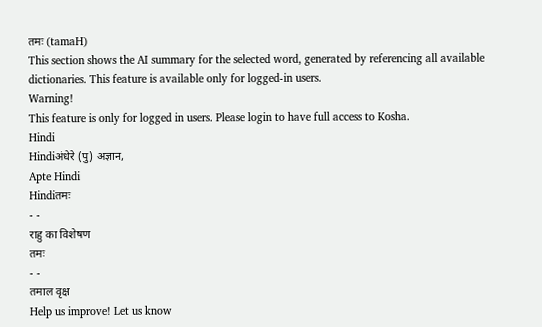तमः (tamaH)
This section shows the AI summary for the selected word, generated by referencing all available dictionaries. This feature is available only for logged-in users.
Warning!
This feature is only for logged in users. Please login to have full access to Kosha.
Hindi
Hindiअंधेरे (पु) अज्ञान,
Apte Hindi
Hindiतमः
- -
राहु का विशेषण
तमः
- -
तमाल वृक्ष
Help us improve! Let us know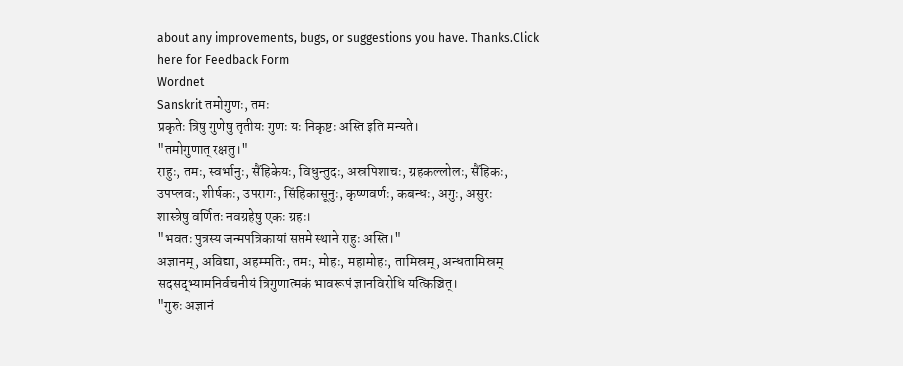about any improvements, bugs, or suggestions you have. Thanks.Click here for Feedback Form
Wordnet
Sanskrit तमोगुणः, तमः
प्रकृतेः त्रिषु गुणेषु तृतीयः गुणः यः निकृष्टः अस्ति इति मन्यते।
"तमोगुणात् रक्षतु।"
राहुः, तमः, स्वर्भानुः, सैंहिकेयः, विधुन्तुदः, अस्रपिशाचः, ग्रहकल्लोलः, सैंहिकः, उपप्लवः, शीर्षकः, उपरागः, सिंहिकासूनुः, कृष्णवर्णः, कबन्धः, अगुः, असुरः
शास्त्रेषु वर्णितः नवग्रहेषु एकः ग्रहः।
"भवतः पुत्रस्य जन्मपत्रिकायां सप्तमे स्थाने राहुः अस्ति।"
अज्ञानम्, अविद्या, अहम्मतिः, तमः, मोहः, महामोहः, तामिस्रम्, अन्धतामिस्रम्
सदसद्भ्यामनिर्वचनीयं त्रिगुणात्मकं भावरूपं ज्ञानविरोधि यत्किञ्चित्।
"गुरुः अज्ञानं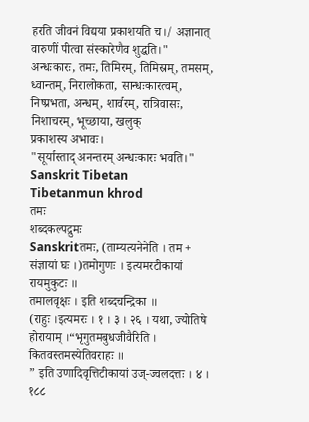हरति जीवनं विद्यया प्रकाशयति च।/ अज्ञानात् वारुणीं पीत्वा संस्कारेणैव शुद्धति।"
अन्धःकारः, तमः, तिमिरम्, तिमिस्रम्, तमसम्, ध्वान्तम्, निरालोकता, सान्धःकारत्वम्, निष्प्रभता, अन्धम्, शार्वरम्, रात्रिवासः, निशाचरम्, भूच्छाया, खलुक्
प्रकाशस्य अभावः।
"सूर्यास्ताद् अनन्तरम् अन्धःकारः भवति।"
Sanskrit Tibetan
Tibetanmun khrod
तमः
शब्दकल्पद्रुमः
Sanskritतमः, (ताम्यत्यनेनेति । तम + संज्ञायां घः ।)तमोगुणः । इत्यमरटीकायां रायमुकुटः ॥
तमालवृक्षः । इति शब्दचन्द्रिका ॥
(राहुः ।इत्यमरः । १ । ३ । २६ । यथा, ज्योतिषे होरायाम् ।“भृगुतमबुधजीवैरिति । कितवस्तमस्येतिवराहः ॥
” इति उणादिवृत्तिटीकायां उज्-ज्वलदत्तः । ४ । १८८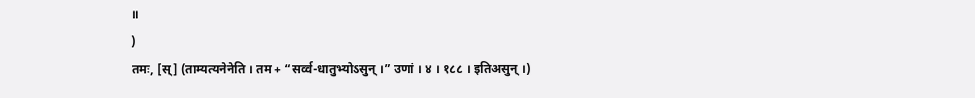॥
)
तमः, [स्] (ताम्यत्यनेनेति । तम + “सर्व्व-धातुभ्योऽसुन् ।” उणां । ४ । १८८ । इतिअसुन् ।)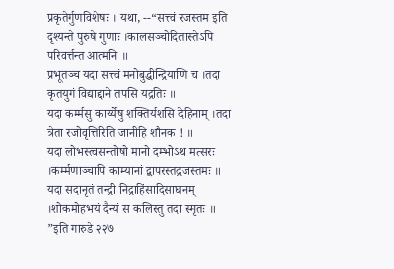प्रकृतेर्गुणविशेषः । यथा, --“सत्त्वं रजस्तम इति दृश्यन्ते पुरुषे गुणाः ।कालसञ्चोदितास्तेऽपि परिवर्त्तन्त आत्मनि ॥
प्रभूतञ्च यदा सत्त्वं मनोबुद्धीन्द्रियाणि च ।तदा कृतयुगं विद्याद्दाने तपसि यद्रतिः ॥
यदा कर्म्मसु कार्य्येषु शक्तिर्यशसि देहिनाम् ।तदा त्रेता रजोवृत्तिरिति जानीहि शौनक ! ॥
यदा लोभस्त्वसन्तोषो मानो दम्भोऽथ मत्सरः ।कर्म्मणाञ्चापि काम्यानां द्बापरस्तद्रजस्तमः ॥
यदा सदानृतं तन्द्री निद्राहिंसादिसाघनम् ।शोकमोहभयं दैन्यं स कलिस्तु तदा स्मृतः ॥
”इति गारुडे २२७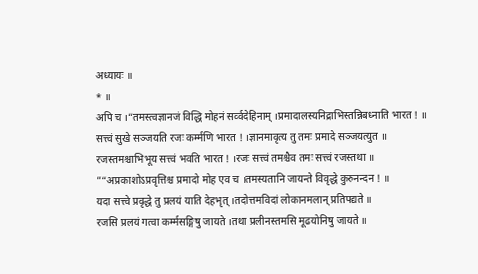अध्यायः ॥
* ॥
अपि च ।“तमस्त्वज्ञानजं विद्धि मोहनं सर्व्वदेहिनाम् ।प्रमादालस्यनिद्राभिस्तन्निबध्नाति भारत ! ॥
सत्त्वं सुखे सञ्जयति रजः कर्म्मणि भारत ! ।ज्ञानमावृत्य तु तमः प्रमादे सञ्जयत्युत ॥
रजस्तमश्चाभिभूय सत्त्वं भवति भारत ! ।रजः सत्त्वं तमश्चैव तमः सत्त्वं रजस्तथा ॥
”“अप्रकाशोऽप्रवृत्तिश्च प्रमादो मोह एव च ।तमस्यतानि जायन्ते विवृद्धे कुरुनन्दन ! ॥
यदा सत्त्वे प्रवृद्धे तु प्रलयं याति देहभृत् ।तदोत्तमविदां लोकानमलान् प्रतिपद्यते ॥
रजसि प्रलयं गत्वा कर्म्मसङ्गिषु जायते ।तथा प्रलीनस्तमसि मूढयोनिषु जायते ॥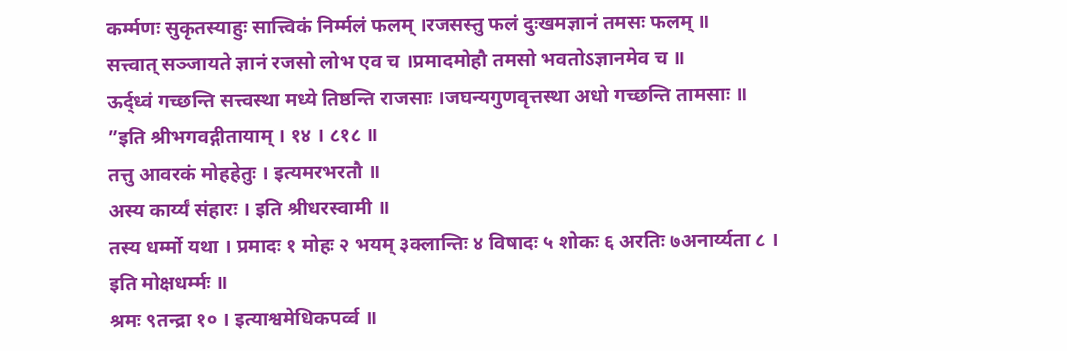कर्म्मणः सुकृतस्याहुः सात्त्विकं निर्म्मलं फलम् ।रजसस्तु फलं दुःखमज्ञानं तमसः फलम् ॥
सत्त्वात् सञ्जायते ज्ञानं रजसो लोभ एव च ।प्रमादमोहौ तमसो भवतोऽज्ञानमेव च ॥
ऊर्द्ध्वं गच्छन्ति सत्त्वस्था मध्ये तिष्ठन्ति राजसाः ।जघन्यगुणवृत्तस्था अधो गच्छन्ति तामसाः ॥
”इति श्रीभगवद्गीतायाम् । १४ । ८१८ ॥
तत्तु आवरकं मोहहेतुः । इत्यमरभरतौ ॥
अस्य कार्य्यं संहारः । इति श्रीधरस्वामी ॥
तस्य धर्म्मो यथा । प्रमादः १ मोहः २ भयम् ३क्लान्तिः ४ विषादः ५ शोकः ६ अरतिः ७अनार्य्यता ८ । इति मोक्षधर्म्मः ॥
श्रमः ९तन्द्रा १० । इत्याश्वमेधिकपर्व्व ॥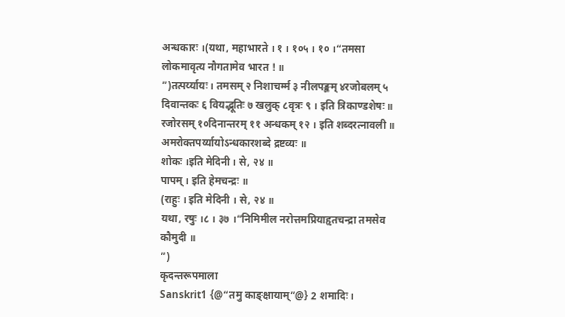अन्धकारः ।(यथा, महाभारते । १ । १०५ । १० ।“तमसा लोकमावृत्य नौगतामेव भारत ! ॥
”)तत्पर्य्यायः । तमसम् २ निशाचर्म्म ३ नीलपङ्कम् ४रजोबलम् ५ दिवान्तकः ६ वियद्भूतिः ७ खलुक् ८वृत्रः ९ । इति त्रिकाण्डशेषः ॥
रजोरसम् १०दिनान्तरम् ११ अन्धकम् १२ । इति शब्दरत्नावली ॥
अमरोक्तपर्य्यायोऽन्धकारशब्दे द्रष्टव्यः ॥
शोकः ।इति मेदिनी । से, २४ ॥
पापम् । इति हेमचन्द्रः ॥
(राहुः । इति मेदिनी । से, २४ ॥
यथा, रषुः ।८ । ३७ ।“निमिमील नरोत्तमप्रियाहृतचन्द्रा तमसेव कौमुदी ॥
”)
कृदन्तरूपमाला
Sanskrit1 {@“तमु काङ्क्षायाम्”@} 2 शमादिः।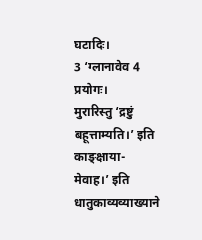घटादिः।
3 ‘ग्लानावेव 4 प्रयोगः।
मुरारिस्तु ‘द्रष्टुं बहूत्ताम्यति।’ इति काङ्क्षाया- मेवाह।’ इति धातुकाव्यव्याख्याने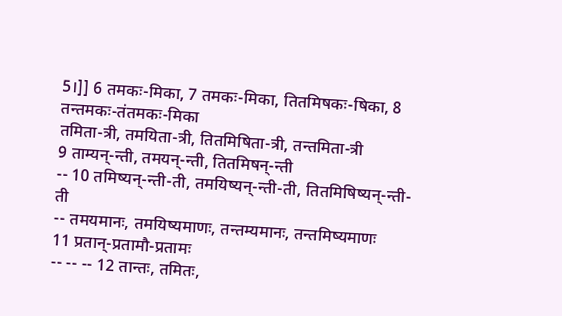5।]] 6 तमकः-मिका, 7 तमकः-मिका, तितमिषकः-षिका, 8 तन्तमकः-तंतमकः-मिका
तमिता-त्री, तमयिता-त्री, तितमिषिता-त्री, तन्तमिता-त्री
9 ताम्यन्-न्ती, तमयन्-न्ती, तितमिषन्-न्ती
-- 10 तमिष्यन्-न्ती-ती, तमयिष्यन्-न्ती-ती, तितमिषिष्यन्-न्ती-ती
-- तमयमानः, तमयिष्यमाणः, तन्तम्यमानः, तन्तमिष्यमाणः
11 प्रतान्-प्रतामौ-प्रतामः
-- -- -- 12 तान्तः, तमितः,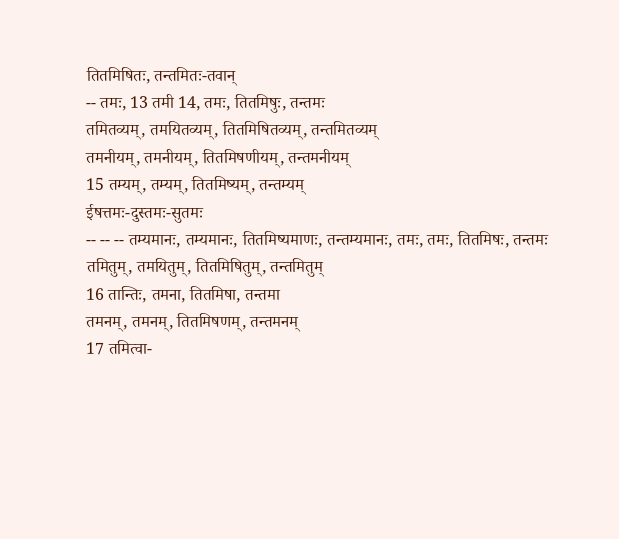तितमिषितः, तन्तमितः-तवान्
-- तमः, 13 तमी 14, तमः, तितमिषुः, तन्तमः
तमितव्यम्, तमयितव्यम्, तितमिषितव्यम्, तन्तमितव्यम्
तमनीयम्, तमनीयम्, तितमिषणीयम्, तन्तमनीयम्
15 तम्यम्, तम्यम्, तितमिष्यम्, तन्तम्यम्
ईषत्तमः-दुस्तमः-सुतमः
-- -- -- तम्यमानः, तम्यमानः, तितमिष्यमाणः, तन्तम्यमानः, तमः, तमः, तितमिषः, तन्तमः
तमितुम्, तमयितुम्, तितमिषितुम्, तन्तमितुम्
16 तान्तिः, तमना, तितमिषा, तन्तमा
तमनम्, तमनम्, तितमिषणम्, तन्तमनम्
17 तमित्वा-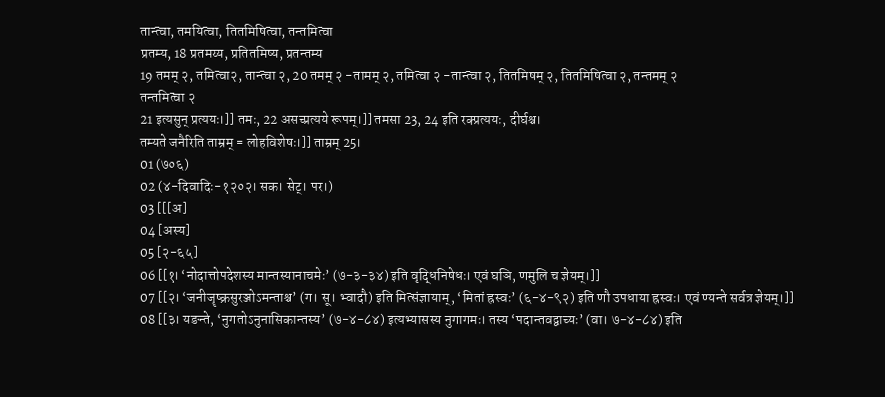तान्त्वा, तमयित्वा, तितमिषित्वा, तन्तमित्वा
प्रतम्य, 18 प्रतमय्य, प्रतितमिष्य, प्रतन्तम्य
19 तमम् २, तमित्वा२, तान्त्वा २, 20 तमम् २ -तामम् २, तमित्वा २ -तान्त्वा २, तितमिषम् २, तितमिषित्वा २, तन्तमम् २
तन्तमित्वा २
21 इत्यसुन् प्रत्ययः।]] तमः, 22 असच्प्रत्यये रूपम्।]] तमसा 23, 24 इति रक्प्रत्ययः, दीर्घश्च।
तम्यते जनैरिति ताम्रम् = लोहविशेषः।]] ताम्रम् 25।
01 (७०६)
02 (४-दिवादिः-१२०२। सक। सेट्। पर।)
03 [[[अ]
04 [अस्य]
05 [२-६५]
06 [[१। ‘नोदात्तोपदेशस्य मान्तस्यानाचमेः’ (७-३-३४) इति वृद्धिनिषेधः। एवं घञि, णमुलि च ज्ञेयम्।]]
07 [[२। ‘जनीजॄष्क्रसुरञ्जोऽमन्ताश्च’ (ग। सू। भ्वादौ) इति मित्संज्ञायाम्, ‘मितां ह्रस्वः’ (६-४-९२) इति णौ उपधाया ह्रस्वः। एवं ण्यन्ते सर्वत्र ज्ञेयम्।]]
08 [[३। यङन्ते, ‘नुगतोऽनुनासिकान्तस्य’ (७-४-८४) इत्यभ्यासस्य नुगागमः। तस्य ‘पदान्तवद्वाच्यः’ (वा। ७-४-८४) इति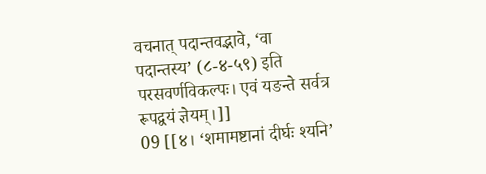वचनात् पदान्तवद्भावे, ‘वा पदान्तस्य’ (८-४-५९) इति परसवर्णविकल्पः। एवं यङन्ते सर्वत्र रूपद्वयं ज्ञेयम्।]]
09 [[४। ‘शमामष्टानां दीर्घः श्यनि’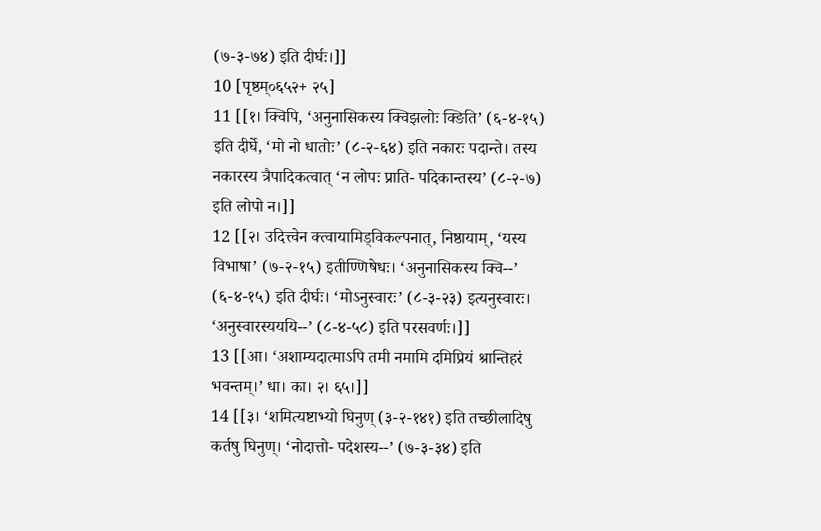(७-३-७४) इति दीर्घः।]]
10 [पृष्ठम्०६५२+ २५]
11 [[१। क्विपि, ‘अनुनासिकस्य क्विझलोः क्ङिति’ (६-४-१५) इति दीर्घे, ‘मो नो धातोः’ (८-२-६४) इति नकारः पदान्ते। तस्य नकारस्य त्रैपादिकत्वात् ‘न लोपः प्राति- पदिकान्तस्य’ (८-२-७) इति लोपो न।]]
12 [[२। उदित्त्वेन क्त्वायामिड्विकल्पनात्, निष्ठायाम्, ‘यस्य विभाषा’ (७-२-१५) इतीण्णिषेधः। ‘अनुनासिकस्य क्वि--’ (६-४-१५) इति दीर्घः। ‘मोऽनुस्वारः’ (८-३-२३) इत्यनुस्वारः। ‘अनुस्वारस्यययि--’ (८-४-५८) इति परसवर्णः।]]
13 [[आ। ‘अशाम्यदात्माऽपि तमी नमामि दमिप्रियं श्रान्तिहरं भवन्तम्।’ धा। का। २। ६५।]]
14 [[३। ‘शमित्यष्टाभ्यो घिनुण् (३-२-१४१) इति तच्छीलादिषु कर्तषु घिनुण्। ‘नोदात्तो- पदेशस्य--’ (७-३-३४) इति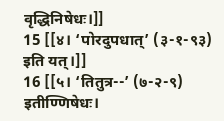वृद्धिनिषेधः।]]
15 [[४। ‘पोरदुपधात्’ (३-१-९३) इति यत्।]]
16 [[५। ‘तितुत्र--’ (७-२-९) इतीण्णिषेधः।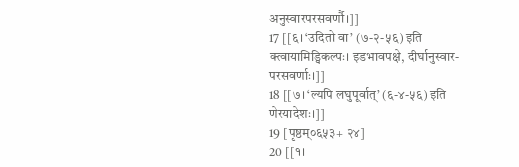अनुस्वारपरसवर्णौ।]]
17 [[६। ‘उदितो वा’ (७-२-५६) इति क्त्वायामिड्विकल्पः। इडभावपक्षे, दीर्घानुस्वार- परसवर्णाः।]]
18 [[७। ‘ल्यपि लघुपूर्वात्’ (६-४-५६) इति णेरयादेशः।]]
19 [पृष्ठम्०६५३+ २४]
20 [[१।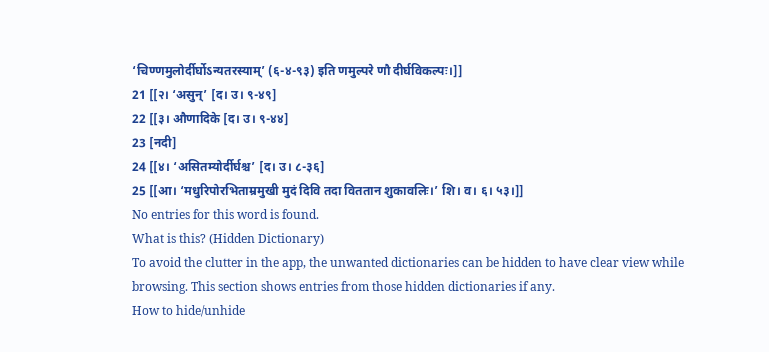‘चिण्णमुलोर्दीर्घोऽन्यतरस्याम्’ (६-४-९३) इति णमुल्परे णौ दीर्घविकल्पः।]]
21 [[२। ‘असुन्’ [द। उ। ९-४९]
22 [[३। औणादिके [द। उ। ९-४४]
23 [नदी]
24 [[४। ‘असितम्योर्दीर्घश्च’ [द। उ। ८-३६]
25 [[आ। ‘मधुरिपोरभिताम्रमुखी मुदं दिवि तदा विततान शुकावलिः।’ शि। व। ६। ५३।]]
No entries for this word is found.
What is this? (Hidden Dictionary)
To avoid the clutter in the app, the unwanted dictionaries can be hidden to have clear view while browsing. This section shows entries from those hidden dictionaries if any.
How to hide/unhide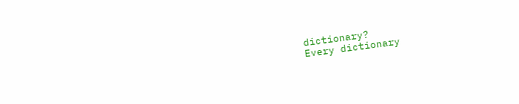dictionary?
Every dictionary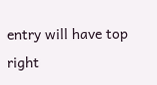entry will have top right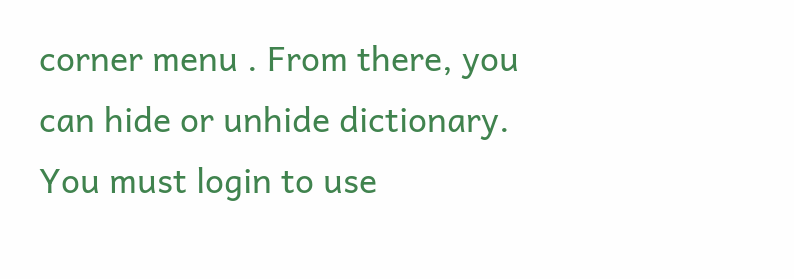corner menu . From there, you can hide or unhide dictionary. You must login to use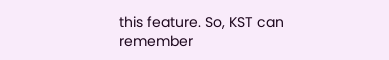this feature. So, KST can remember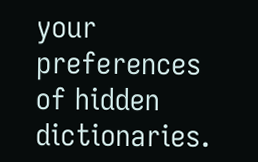your preferences of hidden dictionaries.